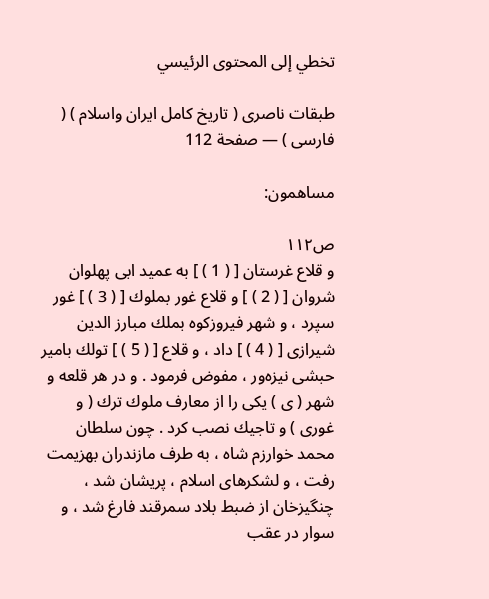تخطي إلى المحتوى الرئيسي

طبقات ناصرى ( تاريخ كامل ايران واسلام ) ( فارسى ) — صفحة 112

مساهمون:

ص١١٢
و قلاع غرستان [ ( 1 ) ] به عميد ابى پهلوان شروان [ ( 2 ) ] و قلاع غور بملوك [ ( 3 ) ] غور سپرد ، و شهر فيروزكوه بملك مبارز الدين شيرازى [ ( 4 ) ] داد ، و قلاع [ ( 5 ) ] تولك بامير حبشى نيزه‌ور ، مفوض فرمود . و در هر قلعه و شهر ( ى ) يكى را از معارف ملوك ترك ( و غورى ) و تاجيك نصب كرد . چون سلطان محمد خوارزم شاه ، به طرف مازندران بهزيمت رفت ، و لشكرهاى اسلام ، پريشان شد ، چنگيزخان از ضبط بلاد سمرقند فارغ شد ، و سوار در عقب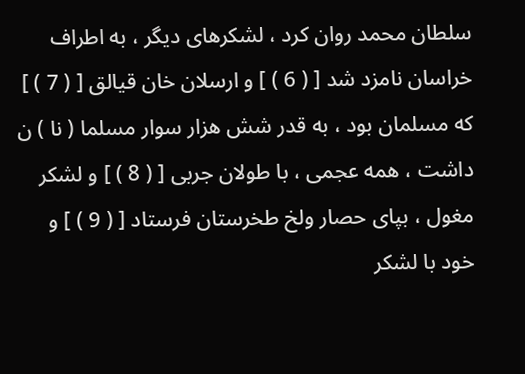سلطان محمد روان كرد ، لشكرهاى ديگر ، به اطراف خراسان نامزد شد [ ( 6 ) ] و ارسلان خان قيالق [ ( 7 ) ] كه مسلمان بود ، به قدر شش هزار سوار مسلما ( نا ) ن داشت ، همه عجمى ، با طولان جربى [ ( 8 ) ] و لشكر مغول ، بپاى حصار ولخ طخرستان فرستاد [ ( 9 ) ] و خود با لشكر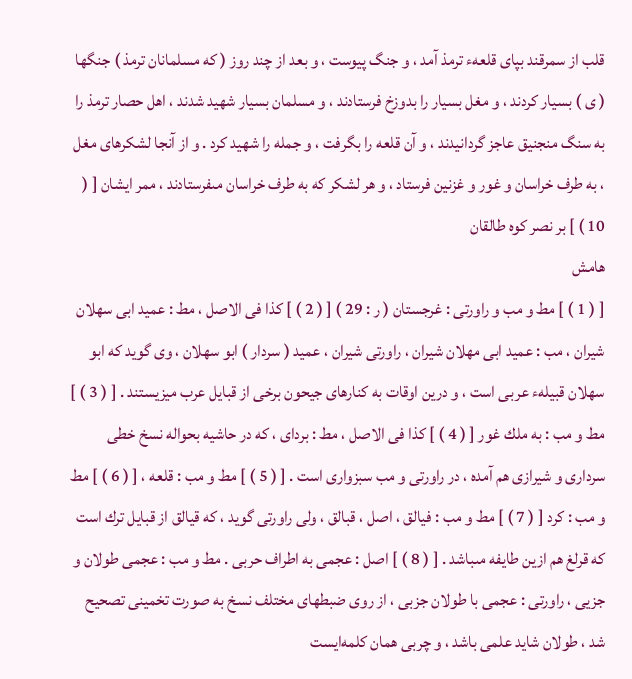قلب از سمرقند بپاى قلعهء ترمذ آمد ، و جنگ پيوست ، و بعد از چند روز ( كه مسلمانان ترمذ ) جنگها ( ى ) بسيار كردند ، و مغل بسيار را بدوزخ فرستادند ، و مسلمان بسيار شهيد شدند ، اهل حصار ترمذ را به سنگ منجنيق عاجز گردانيدند ، و آن قلعه را بگرفت ، و جمله را شهيد كرد . و از آنجا لشكرهاى مغل ، به طرف خراسان و غور و غزنين فرستاد ، و هر لشكر كه به طرف خراسان مىفرستادند ، ممر ايشان [ ( 10 ) ] بر نصر كوه طالقان
هامش
[ ( 1 ) ] مط و مب و راورتى : غرجستان ( ر : 29 ) [ ( 2 ) ] كذا فى الاصل ، مط : عميد ابى سهلان شيران ، مب : عميد ابى مهلان شيران ، راورتى شيران ، عميد ( سردار ) ابو سهلان ، وى گويد كه ابو سهلان قبيلهء عربى است ، و درين اوقات به كنارهاى جيحون برخى از قبايل عرب ميزيستند . [ ( 3 ) ] مط و مب : به ملك غور [ ( 4 ) ] كذا فى الاصل ، مط : برداى ، كه در حاشيه بحواله نسخ خطى سردارى و شيرازى هم آمده ، در راورتى و مب سبزوارى است . [ ( 5 ) ] مط و مب : قلعه ، [ ( 6 ) ] مط و مب : كرد [ ( 7 ) ] مط و مب : فيالق ، اصل ، قبالق ، ولى راورتى گويد ، كه قيالق از قبايل ترك است كه قرلغ هم ازين طايفه مىباشد . [ ( 8 ) ] اصل : عجمى به اطراف حربى . مط و مب : عجمى طولان و جزيى ، راورتى : عجمى با طولان جزبى ، از روى ضبطهاى مختلف نسخ به صورت تخمينى تصحيح شد ، طولان شايد علمى باشد ، و چربى همان كلمه‌ايست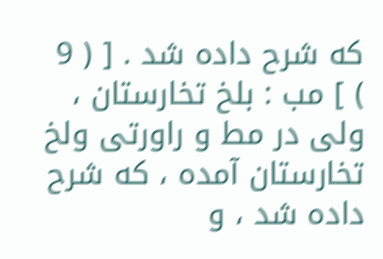كه شرح داده شد . [ ( 9 ) ] مب : بلخ تخارستان ، ولى در مط و راورتى ولخ تخارستان آمده ، كه شرح داده شد ، و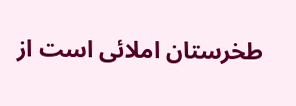طخرستان املائى است از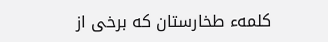كلمهء طخارستان كه برخى از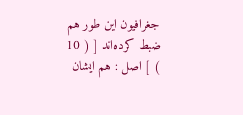جغرافيون اين طور هم ضبط كرده‌اند [ ( 10 ) ] اصل : هم ايشان